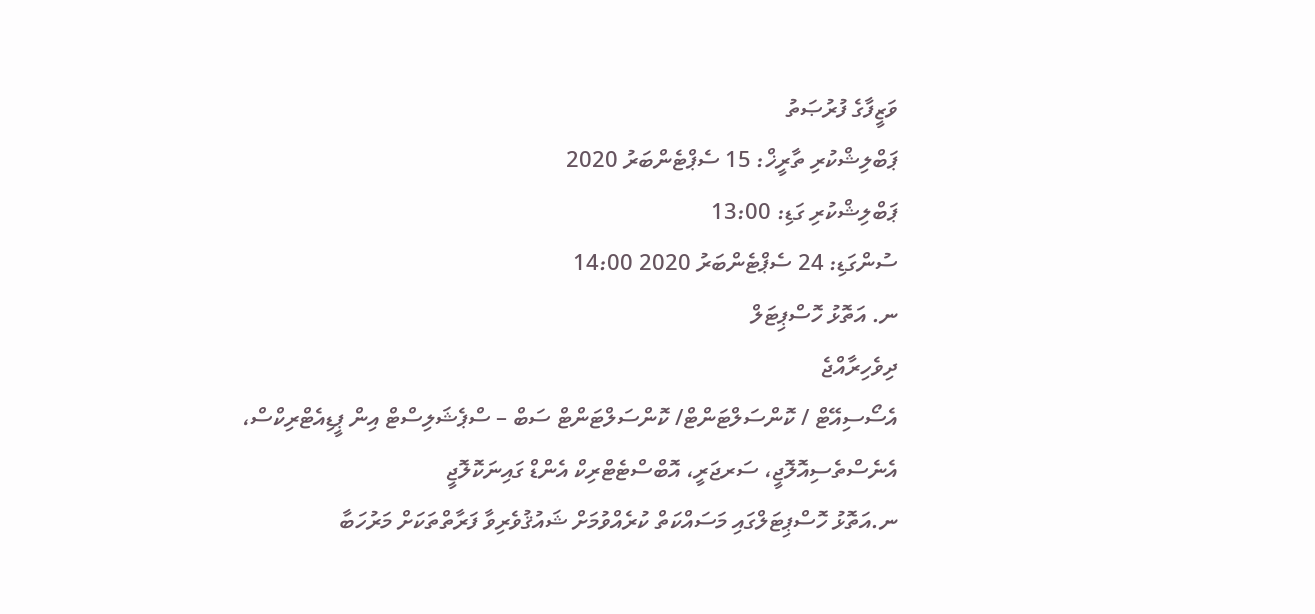ވަޒީފާގެ ފުރުޞަތު
ޕަބްލިޝްކުރި ތާރީޚް: 15 ސެޕްޓެންބަރު 2020
ޕަބްލިޝްކުރި ގަޑި: 13:00
ސުންގަޑި: 24 ސެޕްޓެންބަރު 2020 14:00
ނ. އަތޮޅު ހޮސްޕިޓަލް
ދިވެހިރާއްޖެ
އެސޯސިއޭޓް / ކޮންސަލްޓަންޓް/ ކޮންސަލްޓަންޓް ސަބް – ސްޕެޝަލިސްޓް އިން ޕީޑިއެޓްރިކްސް، އެނެސްތެސިއޮލޮޖީ، ސަރޖަރީ، އޮބްސްޓެޓްރިކް އެންޑް ގައިނަކޮލޮޖީ
ނ.އަތޮޅު ހޮސްޕިޓަލްގައި މަސައްކަތް ކުރެއްވުމަށް ޝައުޤުވެރިވާ ފަރާތްތަކަށް މަރުހަބާ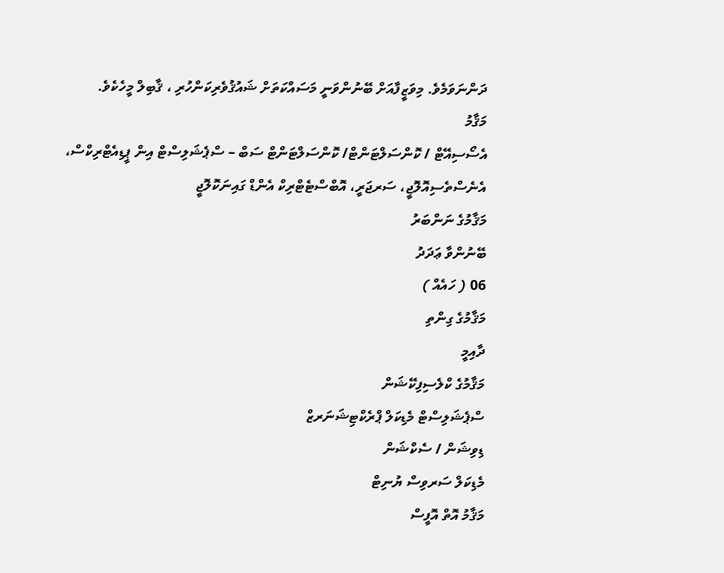ދަންނަވަމެވެ. މިވަޒީފާއަށް ބޭނުންވަނީ މަސައްކަތަށް ޝައުޤުވެރިކަންހުރި ، ޤާބިލް މީހެކެވެ.
މަޤާމު
އެސޯސިއޭޓް / ކޮންސަލްޓަންޓް/ ކޮންސަލްޓަންޓް ސަބް – ސްޕެޝަލިސްޓް އިން ޕީޑިއެޓްރިކްސް، އެނެސްތެސިއޮލޮޖީ، ސަރޖަރީ، އޮބްސްޓެޓްރިކް އެންޑް ގައިނަކޮލޮޖީ
މަޤާމުގެ ނަންބަރު
ބޭނުންވާ ޢަދަދު
06 ( ހައެއް )
މަޤާމުގެ ގިންތި
ދާއިމީ
މަޤާމުގެ ކްލެސިފިކޭޝަން
ސްޕެޝަލިސްޓް މެޑިކަލް ޕްރެކްޓިޝަނަރޒް
ޑިވިޝަން / ސެކްޝަން
މެޑިކަލް ސަރވިސް ޔުނިޓް
މަޤާމު އޮތް އޮފީސް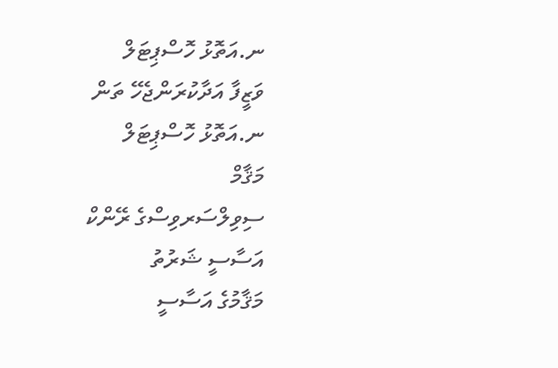ނ.އަތޮޅު ހޮސްޕިޓަލް
ވަޒީފާ އަދާކުރަންޖެހޭ ތަން
ނ.އަތޮޅު ހޮސްޕިޓަލް
މަޤާމް
ސިވިލްސަރވިސްގެ ރޭންކް
އަސާސީ ޝަރުތު
މަޤާމުގެ އަސާސީ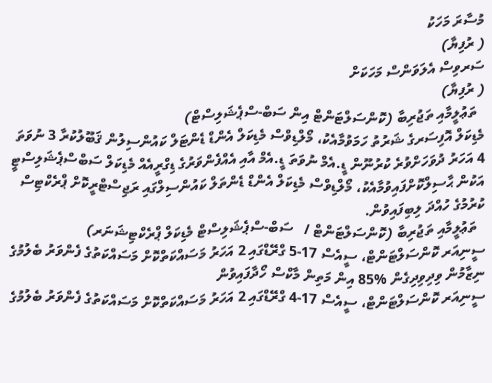މުސާރަ މަހަކު
( ރުފިޔާ)
ސަރވިސް އެލަވަންސް މަހަކަށް
( ރުފިޔާ)
  ތަޢުލީމާއި ތަޖުރިބާ (ކޮންސަލްޓަންޓް އިން ސަބް-ސްޕެޝަލިސްޓް)
މެޑިކަލް އޮފިސަރގެ ޝަރުތު ހަމަވުމާއެކު، މޯލްޑިވްސް މެޑިކަލް އެންޑް ޑެންޓަލް ކައުންސިލުން ޤަބޫލުކުރާ 3 ނުވަތަ 4 އަހަރު ދުވަހަށްވުރެ ކުރުނޫން ޑީ.އެމް ނުވަތަ ޑީ.އެމް އާއި އެއްފެންވަރުގެ ޑިގްރީއެއް މެޑިކަލް ސަބްސްޕެޝަލިސްޓީ އަކުން ޙާސިލްކޮށްފައިވުމާއެކު، މޯލްޑިވްސް މެޑިކަލް އެންޑް ޑެންތަލް ކައުންސިލްގައި ރަޖިސްޓްރީކޮށް ޕްރެކްޓިސް ކުރުމުގެ ހުއްދަ ލިބިފައިވުން.
  ތަޢުލީމާއި ތަޖުރިބާ (ކޮންސަލްޓަންޓް /   ސަބް-ސްޕެޝަލިސްޓް މެޑިކަލް ޕްރެކްޓިޝަނަރ)
ސީނިއަރ ކޮންސަލްޓަންޓް، ސީއެސް 17-5 ގްރޭޑްގައި 2 އަހަރު މަސައްކަތްކޮށް މަސައްކަތުގެ ފެންވަރު ބެލުމުގެ ނިޒާމުން ވިދިވިދިގެން %85 އިން މަތިން މާކްސް ހޯދާފައިވުން
ސީނިއަރ ކޮންސަލްޓަންޓް، ސީއެސް 17-4 ގްރޭޑްގައި 2 އަހަރު މަސައްކަތްކޮށް މަސައްކަތުގެ ފެންވަރު ބެލުމުގެ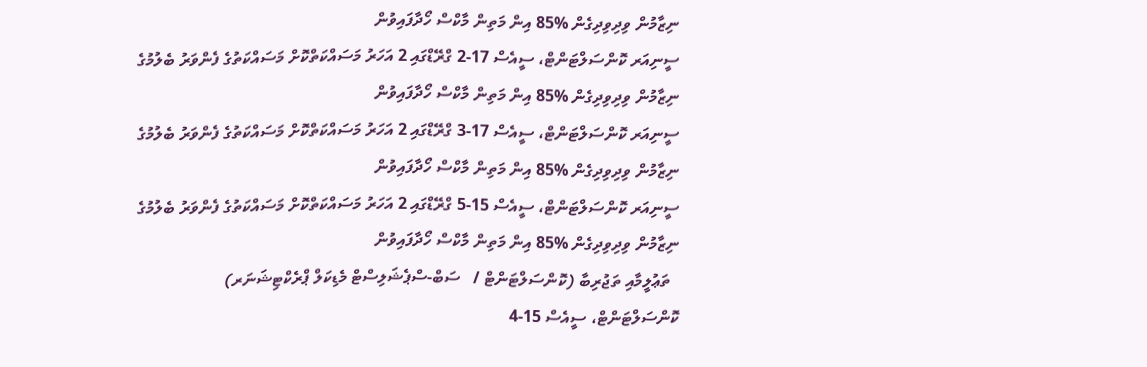ނިޒާމުން ވިދިވިދިގެން %85 އިން މަތިން މާކްސް ހޯދާފައިވުން
ސީނިއަރ ކޮންސަލްޓަންޓް، ސީއެސް 17-2 ގްރޭޑްގައި 2 އަހަރު މަސައްކަތްކޮށް މަސައްކަތުގެ ފެންވަރު ބެލުމުގެ ނިޒާމުން ވިދިވިދިގެން %85 އިން މަތިން މާކްސް ހޯދާފައިވުން
ސީނިއަރ ކޮންސަލްޓަންޓް، ސީއެސް 17-3 ގްރޭޑްގައި 2 އަހަރު މަސައްކަތްކޮށް މަސައްކަތުގެ ފެންވަރު ބެލުމުގެ ނިޒާމުން ވިދިވިދިގެން %85 އިން މަތިން މާކްސް ހޯދާފައިވުން
ސީނިއަރ ކޮންސަލްޓަންޓް، ސީއެސް 15-5 ގްރޭޑްގައި 2 އަހަރު މަސައްކަތްކޮށް މަސައްކަތުގެ ފެންވަރު ބެލުމުގެ ނިޒާމުން ވިދިވިދިގެން %85 އިން މަތިން މާކްސް ހޯދާފައިވުން
  ތަޢުލީމާއި ތަޖުރިބާ (ކޮންސަލްޓަންޓް /   ސަބް-ސްޕެޝަލިސްޓް މެޑިކަލް ޕްރެކްޓިޝަނަރ)
ކޮންސަލްޓަންޓް، ސީއެސް 15-4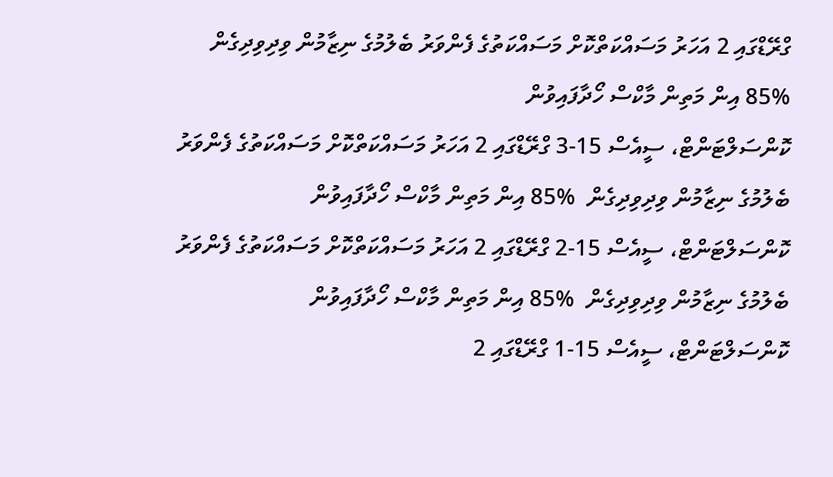ގްރޭޑްގައި 2 އަހަރު މަސައްކަތްކޮށް މަސައްކަތުގެ ފެންވަރު ބެލުމުގެ ނިޒާމުން ވިދިވިދިގެން  %85 އިން މަތިން މާކްސް ހޯދާފައިވުން
ކޮންސަލްޓަންޓް، ސީއެސް 15-3 ގްރޭޑްގައި 2 އަހަރު މަސައްކަތްކޮށް މަސައްކަތުގެ ފެންވަރު ބެލުމުގެ ނިޒާމުން ވިދިވިދިގެން  %85 އިން މަތިން މާކްސް ހޯދާފައިވުން
ކޮންސަލްޓަންޓް، ސީއެސް 15-2 ގްރޭޑްގައި 2 އަހަރު މަސައްކަތްކޮށް މަސައްކަތުގެ ފެންވަރު ބެލުމުގެ ނިޒާމުން ވިދިވިދިގެން  %85 އިން މަތިން މާކްސް ހޯދާފައިވުން
ކޮންސަލްޓަންޓް، ސީއެސް 15-1 ގްރޭޑްގައި 2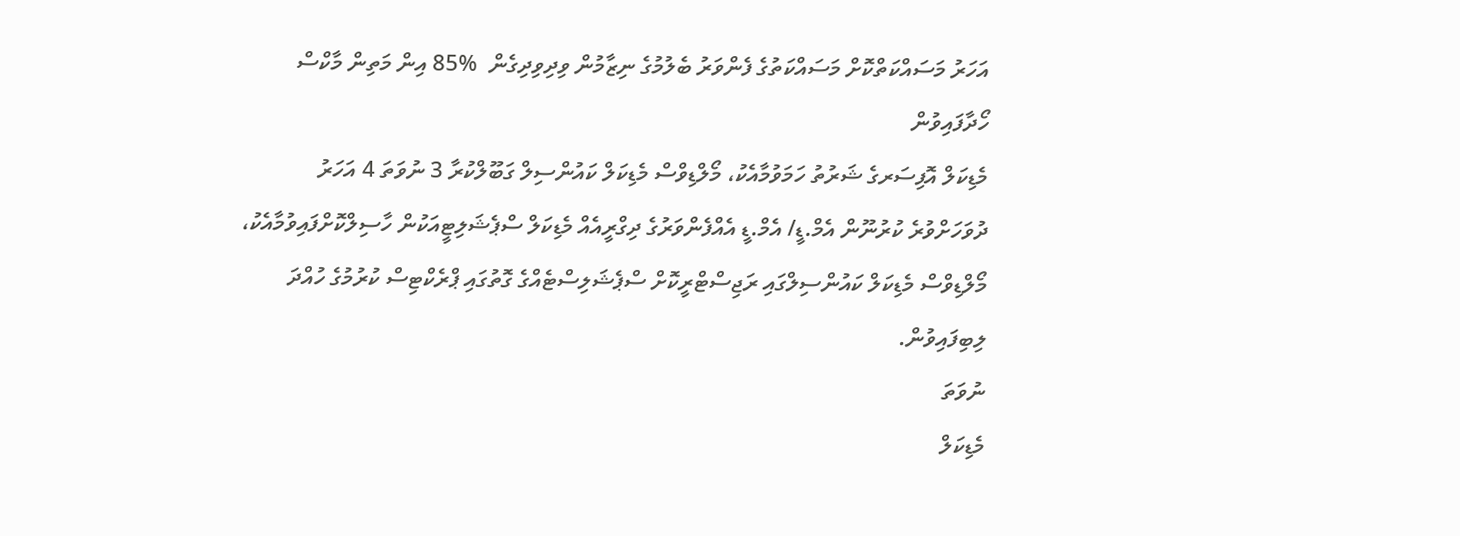އަހަރު މަސައްކަތްކޮށް މަސައްކަތުގެ ފެންވަރު ބެލުމުގެ ނިޒާމުން ވިދިވިދިގެން  %85 އިން މަތިން މާކްސް ހޯދާފައިވުން
މެޑިކަލް އޮފިސަރގެ ޝަރުތު ހަމަވުމާއެކު، މޯލްޑިވްސް މެޑިކަލް ކައުންސިލް ގަބޫލްކުރާ 3 ނުވަތަ 4 އަހަރު ދުވަހަށްވުރެ ކުރުނޫން އެމް.ޑީ/ އެމް.ޑީ އެއްފެންވަރުގެ ދިގްރީއެއް މެޑިކަލް ސްޕެޝަލިޓީއަކުން ހާސިލްކޮށްފައިވުމާއެކު، މޯލްޑިވްސް މެޑިކަލް ކައުންސިލްގައި ރަޖިސްޓްރީކޮށް ސްޕެޝަލިސްޓެއްގެ ގޮތުގައި ޕްރެކްޓިސް ކުރުމުގެ ހުއްދަ ލިބިފައިވުން.
ނުވަތަ
މެޑިކަލް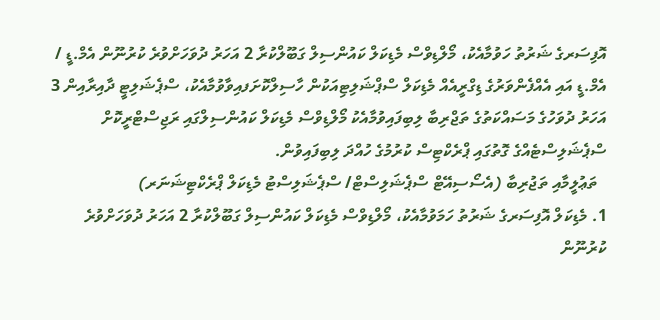އޮފިސަރގެ ޝަރުތު ހަވުމާއެކު، މޯލްޑިވްސް މެޑިކަލް ކައުންސިލް ގަބޫލްކުރާ 2 އަހަރު ދުވަހަށްވުރެ ކުރުނޫން އެމް.ޑީ / އެމް.ޑީ އައި އެއްފެންވަރުގެ ޑިގްރީއެއް މެޑިކަލް ސްޕްޝަލިޓިއަކުން ހާސިލްކޮށަފއިވާވުމާއެކު، ސްޕެޝަލިޓީ ދާއިރާއިން 3 އަހަރު ދުވަހުގެ މަސައްކަތުގެ ތަޖްރިބާ ލިބިފައިވުމާއެކު މޯލްޑިވްސް މެޑިކަލް ކައުންސިލްގައި ރަޖިސްޓްރީކޮށް ސްޕެޝަލިސްޓެއްގެ ގޮތުގައި ޕްރެކްޓިސް ކުރުމުގެ ހުއްދަ ލިބިފައިވުން.
  ތަޢުލީމާއި ތަޖުރިބާ (އެސޯސިއޭޓް ސްޕެޝަލިސްޓް/ ސްޕެޝަލިސްޓު މެޑިކަލް ޕްރެކްޓިޝަނަރ)
1. މެޑިކަލް އޮފިސަރގެ ޝަރުތު ހަމަވުމާއެކު، މޯލްޑިވްސް މެޑިކަލް ކައުންސިލް ގަބޫލްކުރާ 2 އަހަރު ދުވަހަށްވުރެ ކުރުނޫން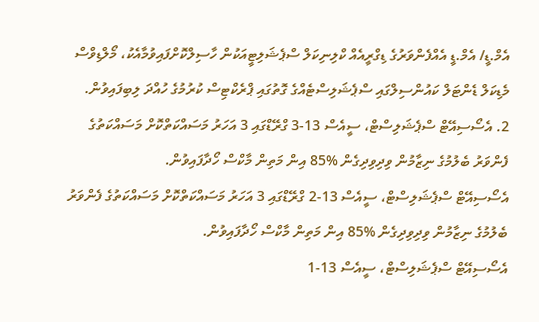އެމް.ޑީ/ އެމް.ޑީ އެއްފެންވަރުގެ ޑިގްރީއެއް ކްލިނިކަލް ސްޕެޝަލިޓީއަކުން ހާސިލްކޮށްފައިވުމާއެކު، މޯލްޑިވްސް މެޑިކަލް ޑެންޓަލް ކައުންސިލްގައި ސްޕެޝަލިސްޓެއްގެ ގޮތުގައި ޕްރެކްޓިސް ކުރުމުގެ ހުއްދަ ލިބިފައިވުން.
2. އެސޯސިއޭޓް ސްޕެޝަލިސްޓް، ސީއެސް 13-3 ގްރޭޑްގައި 3 އަހަރު މަސައްކަތްކޮށް މަސައްކަތުގެ ފެންވަރު ބެލުމުގެ ނިޒާމުން ވިދިވިދިގެން %85 އިން މަތިން މާކްސް ހޯދާފައިވުން.
އެސޯސިއޭޓް ސްޕެޝަލިސްޓް، ސީއެސް 13-2 ގްރޭޑްގައި 3 އަހަރު މަސައްކަތްކޮށް މަސައްކަތުގެ ފެންވަރު ބެލުމުގެ ނިޒާމުން ވިދިވިދިގެން %85 އިން މަތިން މާކްސް ހޯދާފައިވުން.
އެސޯސިއޭޓް ސްޕެޝަލިސްޓް، ސީއެސް 13-1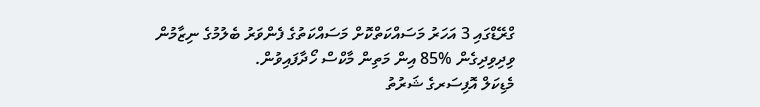ގްރޭޑްގައި 3 އަހަރު މަސައްކަތްކޮށް މަސައްކަތުގެ ފެންވަރު ބެލުމުގެ ނިޒާމުން ވިދިވިދިގެން %85 އިން މަތިން މާކްސް ހޯދާފައިވުން.
މެޑިކަލް އޮފިސަރގެ ޝަރުތު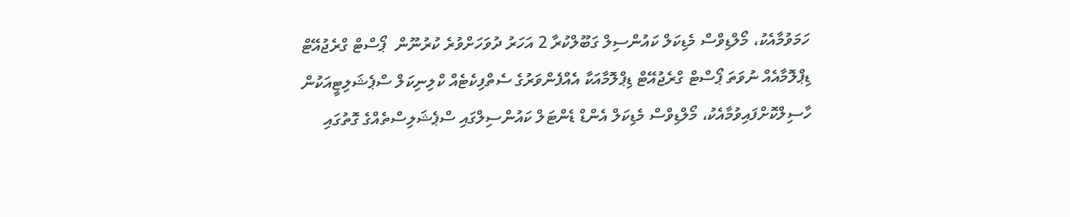ހަމަވުމާއެކު، މޯލްޑިވްސް މެޑިކަލް ކައުންސިލް ގަބޫލްކުރާ 2 އަހަރު ދުވަހަށްވުރެ ކުރުނޫން  ޕޯސްޓް ގްރެޖުއޭޓް ޑިޕްލޮމާއެއް ނުވަތަ ޕޯސްޓް ގްރެޖުއޭޓް ޑިޕްލޮމާއަކާ އެއްފެންވަރުގެ ސެތްފިކެޓެއް ކްލިނިކަލް ސްޕެޝަލިޓީއަކުން ހާސިލްކޮށްފައިވުމާއެކު، މޯލްޑިވްސް މެޑިކަލް އެންޑް ޑެންޓަލް ކައުންސިލްގައި ސްޕެޝަލިސްތެއްގެ ގޮތުގައި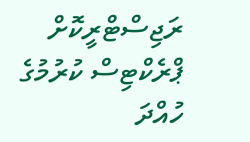ރަޖިސްޓްރީކޮށް ޕްރެކްޓިސް ކުރުމުގެ ހުއްދަ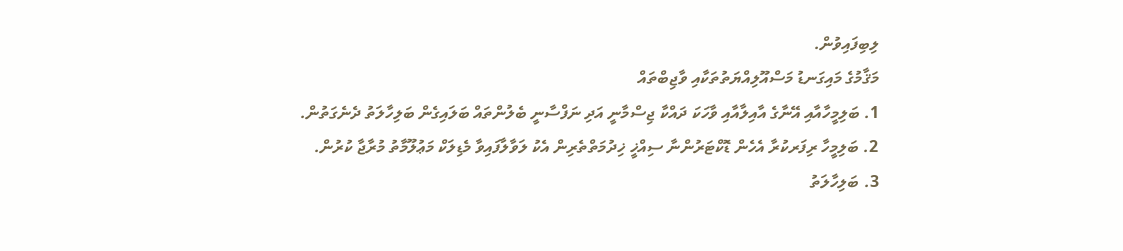ލިބިފައިވުން.
މަޤާމުގެ މައިގަނޑު މަސްއޫލިއްޔަތުތަކާއި ވާޖިބްތައް
1. ބަލިމީހާއާއި އޭނާގެ އާއިލާއާއި ވާހަކަ ދައްކާ ޖިސްމާނީ އަދި ނަފްސާނީ ބެލުންތައް ބަލައިގެން ބަލިހާލަތު ދެނެގަތުން.
2. ބަލިމީހާ ރިފަރކުރާ އެހެން ޑޮކްޓަރުންނާ ސިއްޚީ ޚިދުމަތްތެރިން އެކު ލަވާލާފައިވާ މެޑިލަކް މަޢުލޫމާތު މުރާޖާ ކުރުން.
3. ބަލިހާލަތު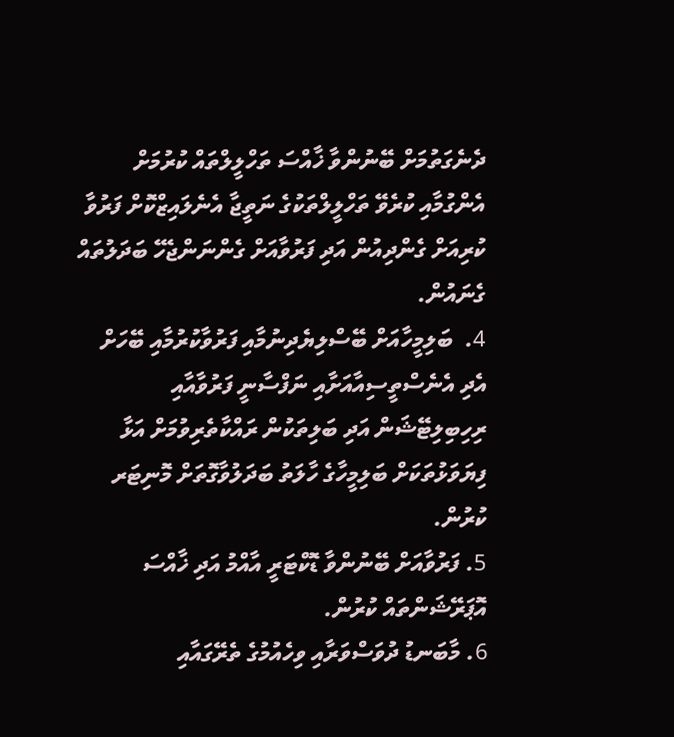ދެނެގަތުމަށް ބޭނުންވާ ޚާއްސަ ތަހްލީލްތައް ކުރުމަށް އެންގުމާއި ކުރެވޭ ތަހްލީލްތަކުގެ ނަތީޖާ އެނެލައިޒްކޮށް ފަރުވާ ކުރިއަށް ގެންދިއުން އަދި ފަރުވާއަށް ގެންނަންޖެހޭ ބަދަލުތައް ގެނައުން.
4.  ބަލިމީހާއަށް ބޭސްލިޔެދިނުމާއި ފަރުވާކުރުމާއި ބޭހަށް އެދި އެނެސްތީސިއާއަށާއި ނަފްސާނީ ފަރުވާއާއި ރިހިބިލިޓޭޝަން އަދި ބަލިތަކުން ރައްކާތެރިވުމަށް އަޅާ ފިޔަވަޅުތަކަށް ބަލިމީހާގެ ހާލަތު ބަދަލުވާގޮތަށް މޮނިޓަރ ކުރުން.
5. ފަރުވާއަށް ބޭނުންވާ ޑޮކްޓަރީ އާއްމު އަދި ޚާއްސަ އޮޕަރޭޝަންތައް ކުރުން.
6. މާބަނޑު ދުވަސްވަރާއި ވިހެއުމުގެ ތެރޭގައާއި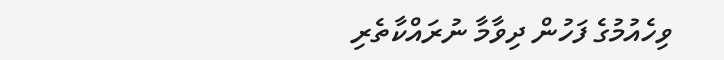ވިހެއުމުގެ ފަހުން ދިވާމާ ނުރައްކާތެރި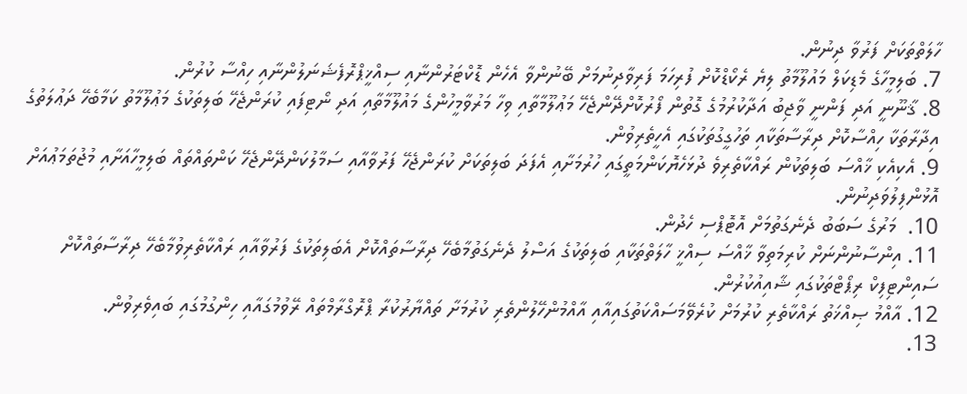ހާލަތްތަކަށް ފަރުވާ ދިނުން.
7. ބަލިމީހާގެ މެޑިކަލް މައުލޫމާތު ލިޔެ ރެކޯޑްކޮށް ފުރިހަމަ ފަރިވާދިނުމަށް ބޭނުންވާ އެހެން ޑޮކްޓަރުންނާއި ސިއްޚީޕްރޮފެޝަނަލުންނާއި ހިއްސާ ކުރުން.
8. ޤާނޫނީ އަދި ފަންނީ ވާޖިބު އަދާކުރުމުގެ ގޮތުން ފޯރުކޮށްދޭންޖެހޭ މަޢުލޫމާތާއި ވިހާ މަރުވާމީހުންގެ މައުލޫމާތާއި އަދި ނޯޓިފައި ކުރަންޖެހޭ ބަލިތަކުގެ މަޢުލޫމާތު ކަމާބެހޭ ދަޢުލަތުގެ އިދާރާތަކާ ހިއްސާކޮށް ދިރާސާތަކާއި ތަހުގީގުތަކުގައި އެހީތެރިވުން.
9. އެކިއެކި ޚާއްސަ ބަލިތަކުން ރައްކާތެރިވެ ދުޅަހެޔޮކަންމަތީގައި ހުރުމަށާއި އެފަދަ ބަލިތަކަށް ކުރަންޖެހޭ ފަރުވާއާއި ސަމާލުކަންދޭންޖެހޭ ކަންތައްތައް ބަލިމީހާއަށާއި މުޖުތަމަޢުއަށް އޮޅުންފިލުވަދިނުން.
10.  މަރުގެ ސަބަބު ދެނެގަތުމަށް އޮޓޮޕްސި ހެދުން.
11. އިންސާނުންނަށް ކުރިމަތިވާ ޚާއްސަ ސިއްޚީ ހާލަތްތަކާއި ބަލިތަކުގެ އަސްލު ދެނެގަތުމާބެހޭ ދިރާސާތައްކޮށް އެބަލިތަކުގެ ފަރުވާއާއި ރައްކާތެރިވުމާބެހޭ ދިރާސާތައްކޮށް ސައިންޓިފިކް ރިޕޯޓްތަކުގައި ޝާއިއުކުރުން.
12. އާއްމު ޞިއްޚަތު ރައްކާތެރި ކުރުމަށް ކުރެވޭމަސައްކަތުގައިއާއި އާއްމުންހޭލުންތެރި ކުރުމަށާ ތައްޔާރުކުރާ ޕްރޮގްރާމްތައް ރޭވުމުގައާއި ހިންގުމުގައި ބައިވެރިވުން.
13.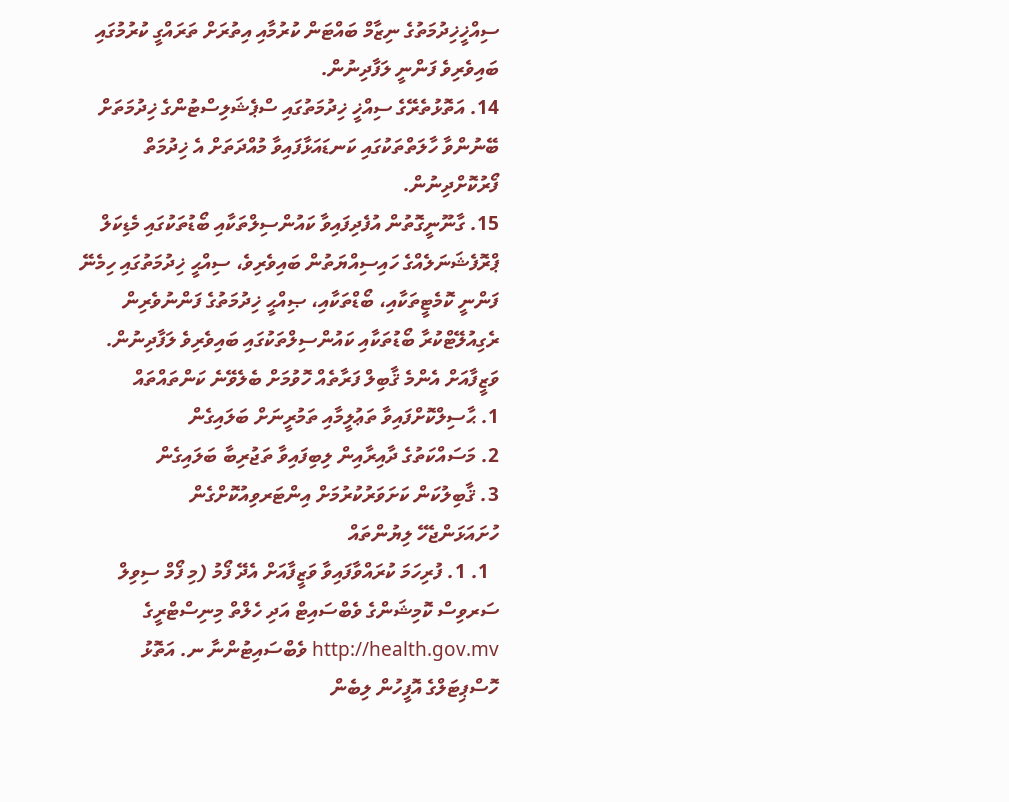ސިއްޚީޚިދުމަތުގެ ނިޒާމް ބައްޓަން ކުރުމާއި އިތުރަށް ތަރައްގީ ކުރުމުގައި ބައިވެރިވެ ފަންނީ ލަފާދިނުން.
14. އަތޮޅުތެރޭގެ ސިއްޚީ ޚިދުމަތުގައި ސްޕެޝަލިސްޓުންގެ ޚިދުމަތަށް ބޭނުންވާ ހާލަތްތަކުގައި ކަނޑައަޅާފައިވާ މުއްދަތަށް އެ ޚިދުމަތް ފޯރުކޮށްދިނުން.
15. ގާނޫނީގޮތުން އުފެދިފައިވާ ކައުންސިލްތަކާއި ބޯޑުތަކުގައި މެޑިކަލް ޕްރޮފެޝަނަލެއްގެ ހައިސިއްޔަތުން ބައިވެރިވެ، ސިއްޙީ ޚިދުމަތުގައި ހިމެނޭ ފަންނީ ކޮމެޓީތަކާއި، ބޯޑްތަކާއި، ޞިއްޙީ ޚިދުމަތުގެ ފަންނުވެރިން ރެގިއުލޭޓްކުރާ ބޯޑުތަކާއި ކައުންސިލްތަކުގައި ބައިވެރިވެ ލަފާދިނުން.
ވަޒީފާއަށް އެންމެ ޤާބިލް ފަރާތެއް ހޮވުމަށް ބެލެވޭނެ ކަންތައްތައް
1. ޙާސިލްކޮށްފައިވާ ތަޢުލީމާއި ތަމުރީނަށް ބަލައިގެން
2. މަސައްކަތުގެ ދާއިރާއިން ލިބިފައިވާ ތަޖުރިބާ ބަލައިގެން
3. ޤާބިލުކަން ކަށަވަރުކުރުމަށް އިންޓަރވިއުކޮށްގެން
ހުށައަޅަންޖެހޭ ލިޔުންތައް
  1. 1. ފުރިހަމަ ކުރައްވާފައިވާ ވަޒީފާއަށް އެދޭ ފޯމު (މި ފޯމް ސިވިލް ސަރވިސް ކޮމިޝަންގެ ވެބްސައިޓް އަދި ހެލްތް މިނިސްޓްރީގެ http://health.gov.mv ވެބްސައިޓުންނާ ނ. އަތޮޅު ހޮސްޕިޓަލްގެ އޮފީހުން ލިބެން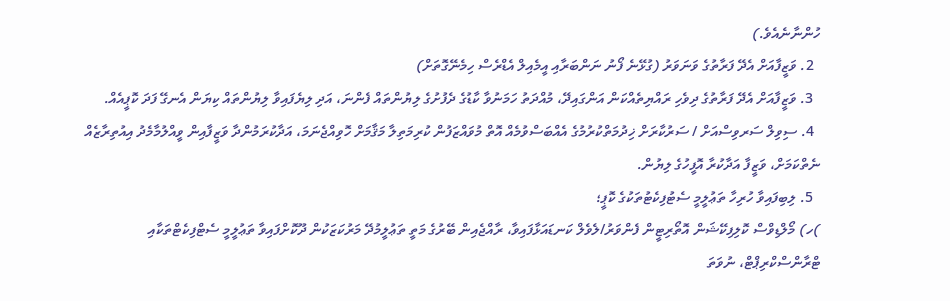ހުންނާނެއެވެ.)
  2. ވަޒީފާއަށް އެދޭ ފަރާތުގެ ވަނަވަރު (ގުޅޭނެ ފޯނު ނަންބަރާއި އީމެއިލް އެޑްރެސް ހިމެނޭގޮތަށް)
  3. ވަޒީފާއަށް އެދޭ ފަރާތުގެ ދިވެހި ރައްޔިތެއްކަން އަންގައިދޭ، މުއްދަތު ހަމަނުވާ ކާޑުގެ ދެފުށުގެ ލިޔުންތައް ފެންނަ، އަދި ލިޔެފައިވާ ލިޔުންތައް ކިޔަން އެނގޭ ފަދަ ކޮޕީއެއް.
  4. ސިވިލް ސަރވިސްއަށް / ސަރުކާރަށް ޚިދުމަތްކުރުމުގެ އެއްބަސްވުމެއް އޮތް މުވައްޒަފުން ކުރިމަތިލާ މަޤާމަށް ހޮވިއްޖެނަމަ، އަދާކުރަމުންދާ ވަޒީފާއިން ވީއްލުމާމެދު އިއުތިރާޒެއް ނެތްކަމަށް، ވަޒީފާ އަދާކުރާ އޮފީހުގެ ލިޔުން.
  5. ލިބިފައިވާ ހުރިހާ ތަޢުލީމީ ސެޓުފިކެޓުތަކުގެ ކޮޕީ؛
)ހ) މޯލްޑިވްސް ކޮލިފިކޭޝަން އޮތޯރިޓީން ފެންވަރު/ލެވެލް ކަނޑައަޅާފައިވާ، ރާއްޖެއިން ބޭރުގެ މަތީ ތަޢުލީމުދޭ މަރުކަޒަކުން ދޫކޮށްފައިވާ ތަޢުލީމީ ސެޓްފިކެޓްތަކާއި ޓްރާންސްކްރިޕްޓް، ނުވަތަ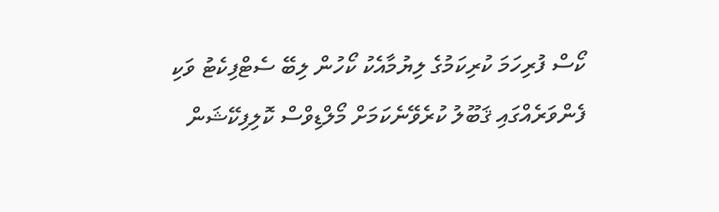ކޯސް ފުރިހަމަ ކުރިކަމުގެ ލިޔުމާއެކު ކޯހުން ލިބޭ ސެޓްފިކެޓު ވަކި ފެންވަރެއްގައި ޤަބޫލު ކުރެވޭނެކަމަށް މޯލްޑިވްސް ކޮލިފިކޭޝަން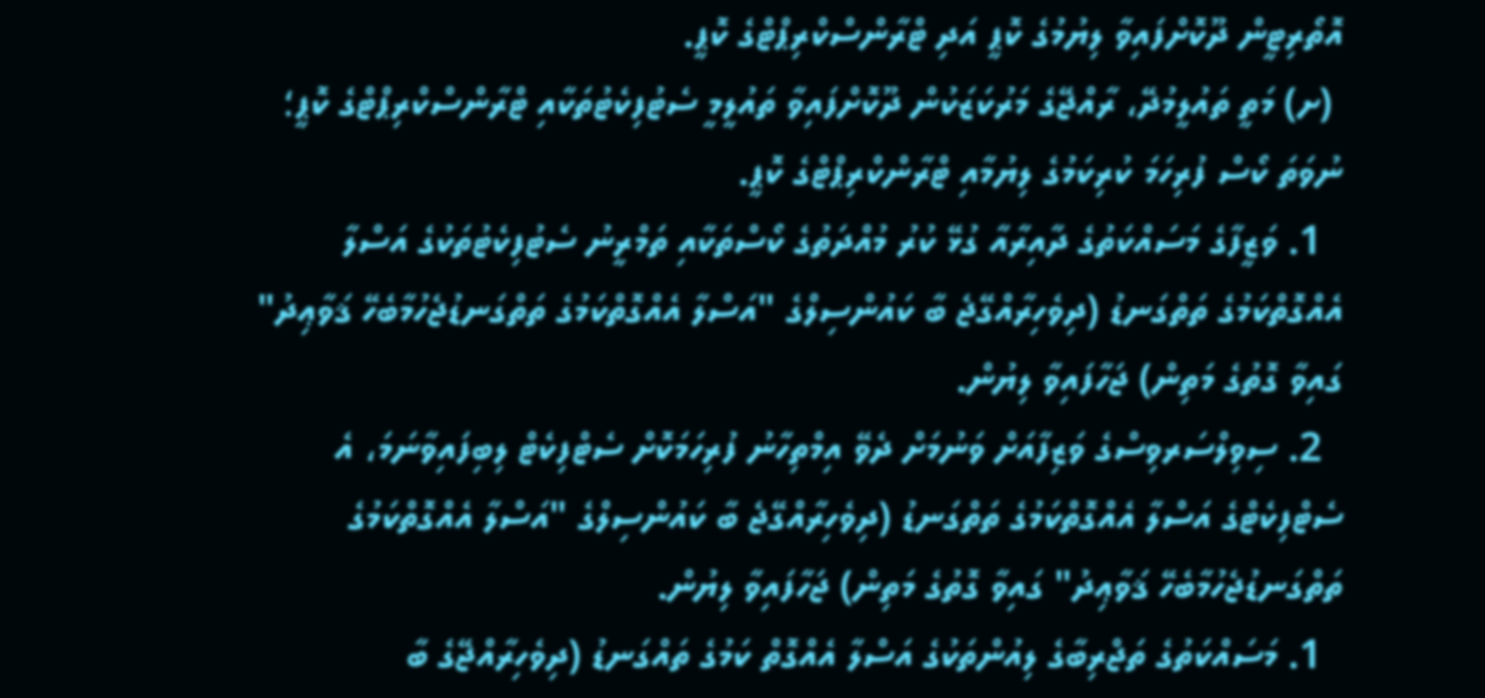އޮތޯރިޓީން ދޫކޮށްފައިވާ ލިޔުމުގެ ކޮޕީ އަދި ޓްރާންސްކްރިޕްޓްގެ ކޮޕީ.
 (ށ) މަތީ ތައުލީމުދޭ، ރާއްޖޭގެ މަރުކަޒަކުން ދޫކޮށްފައިވާ ތައުލީމީ ސެޓުފިކެޓުތަކާއި ޓްރާންސްކްރިޕްޓްގެ ކޮޕީ؛ ނުވަތަ ކޯސް ފުރިހަމަ ކުރިކަމުގެ ލިޔުމާއި ޓްރާންކްރިޕްޓްގެ ކޮޕީ.
  1. ވަޒީފާގެ މަސައްކަތުގެ ދާއިރާއާ ގުޅޭ ކުރު މުއްދަތުގެ ކޯސްތަކާއި ތަމްރީނު ސެޓުފިކެޓުތަކުގެ އަސްލާ އެއްގޮތްކަމުގެ ތަތްގަނޑު (ދިވެހިރާއްގޭޖެ ބާ ކައުންސިލްގެ "އަސްލާ އެއްގޮތްކަމުގެ ތަތްގަނޑުޖެހުމާބެހޭ ޤަވާޢިދު" ގައިވާ ގޮތުގެ މަތިން) ޖަހާފައިވާ ލިޔުން.
  2. ސިވިލްސަރވިސްގެ ވަޒިފާއަށް ވަނުމަށް ދެވޭ އިމްތިހާނު ފުރިހަމަކޮށް ސެޓްފިކެޓް ލިބިފައިވާނަމަ، އެ ސެޓްފިކެޓްގެ އަސްލާ އެއްގޮތްކަމުގެ ތަތްގަނޑު (ދިވެހިރާއްގޭޖެ ބާ ކައުންސިލްގެ "އަސްލާ އެއްގޮތްކަމުގެ ތަތްގަނޑުޖެހުމާބެހޭ ޤަވާޢިދު" ގައިވާ ގޮތުގެ މަތިން) ޖަހާފައިވާ ލިޔުން.
  1. މަސައްކަތުގެ ތަޖްރިބާގެ ލިއުންތަކުގެ އަސްލާ އެއްގޮތް ކަމުގެ ތައްގަނޑު (ދިވެހިރާއްޖޭގެ ބާ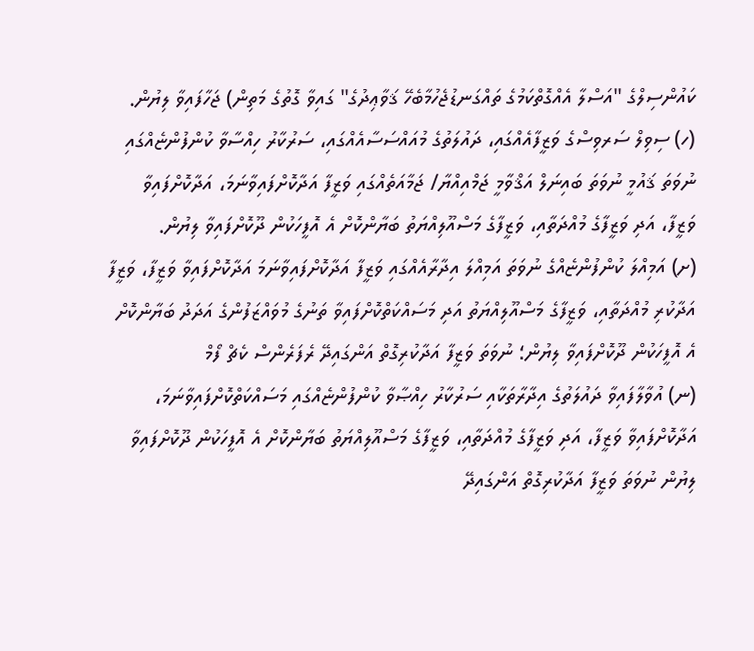ކައުންސިލްގެ "އަސްލާ އެއްގޮތްކަމުގެ ތައްގަނޑުޖެހުމާބެހޭ ޤަވާޢިދުގެ" ގައިވާ ގޮތުގެ މަތިން) ޖަހާފައިވާ ލިޔުން.
(ހ) ސިވިލް ސަރވިސްގެ ވަޒީފާއެއްގައި، ދައުލަތުގެ މުއައްސަސާއެއްގައި، ސަރުކާރު ހިއްސާވާ ކުންފުންޏެއްގައި ނުވަތަ ޤައުމީ ނުވަތަ ބައިނަލް އަޤްވާމީ ޖަމްއިއްޔާ/ ޖަމާއަތެއްގައި ވަޒީފާ އަދާކޮށްފައިވާނަމަ، އަދާކޮށްފައިވާ ވަޒީފާ، އަދި ވަޒީފާގެ މުއްދަތާއި، ވަޒީފާގެ މަސްއޫލިއްޔަތު ބަޔާންކޮށް އެ އޮފީހަކުން ދޫކޮށްފައިވާ ލިޔުން.
(ށ) އަމިއްލަ ކުންފުންޏެއްގެ ނުވަތަ އަމިއްލަ އިދާރާއެއްގައި ވަޒީފާ އަދާކޮށްފައިވާނަމަ އަދާކޮށްފައިވާ ވަޒީފާ، ވަޒީފާ އަދާކުރި މުއްދަތާއި، ވަޒީފާގެ މަސްއޫލިއްޔަތު އަދި މަސައްކަތްކޮށްފައިވާ ތަނުގެ މުވައްޒަފުންގެ އަދަދު ބަޔާންކޮށް އެ އޮފީހަކުން ދޫކޮށްފައިވާ ލިޔުން؛ ނުވަތަ ވަޒީފާ އަދާކުރިގޮތް އަންގައިދޭ ރެފަރެންސް ކެޗް ފޯމް
(ނ) އުވާލާފައިވާ ދައުލަތުގެ އިދާރާތަކާއި ސަރުކާރު ހިއްޞާވާ ކުންފުންޏެއްގައި މަސައްކަތްކޮށްފައިވާނަމަ، އަދާކޮށްފައިވާ ވަޒީފާ، އަދި ވަޒީފާގެ މުއްދަތާއި، ވަޒީފާގެ މަސްއޫލިއްޔަތު ބަޔާންކޮށް އެ އޮފީހަކުން ދޫކޮށްފައިވާ  ލިޔުން ނުވަތަ ވަޒީފާ އަދާކުރިގޮތް އަންގައިދޭ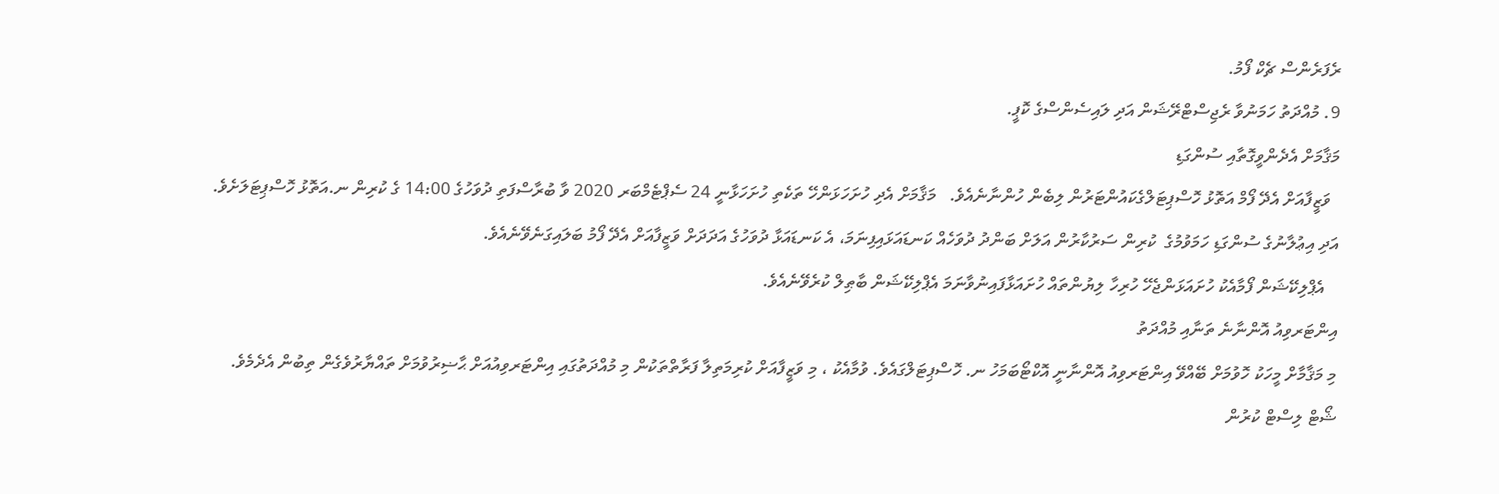ރެފަރެންސް ޗެކް ފޯމު.
9. މުއްދަތު ހަމަނުވާ ރެޖިސްޓްރޭޝަން އަދި ލައިސެންސްގެ ކޮޕީ.
މަޤާމަށް އެދެންވީގޮތާއި ސުންގަޑި
  ވަޒީފާއަށް އެދޭ ފޯމް އަތޮޅު ހޮސްޕިޓަލްގެކައުންޓަރުން ލިބެން ހުންނާނެއެވެ.   މަޤާމަށް އެދި ހުށަހަޅަންހޭ ތަކެތި ހުށަހަޅާނީ 24 ސެޕްޓެމްބަރ 2020 ވާ ބުރާސްފަތި ދުވަހުގެ 14:00 ގެ ކުރިން ނ.އަތޮޅު ހޮސްޕިޓަލަށެވެ.
އަދި އިޢުލާނުގެ ސުންގަޑި ހަމަވުމުގެ  ކުރިން ސަރުކާރުން އަލަށް ބަންދު ދުވަހެއް ކަނޑައަޅައިފިނަމަ، އެ ކަނޑައަޅާ ދުވަހުގެ އަދަދަށް ވަޒީފާއަށް އެދޭ ފޯމު ބަލައިގަނެވޭނެއެވެ.
   އެޕްލިކޭޝަން ފޯމާއެކު ހުށައަޅަންޖެހޭ ހުރިހާ ލިޔުންތައް ހުށައަޅާފައިނުވާނަމަ އެޕްލިކޭޝަން ބާޠިލް ކުރެވޭނެއެވެ.
އިންޓަރވިއު އޮންނާނެ ތަނާއި މުއްދަތު
މި މަޤާމާށް މީހަކު ހޮވުމަށް ބޭއްވޭ އިންޓަރވިއު އޮންނާނީ އޮކްޓޯބަމަހު ނ. ހޮސްޕިޓަލްގައެވެ. ވުމާއެކު ، މި ވަޒީފާއަށް ކުރިމަތިލާ ފަރާތްތަކުން މި މުއްދަތުގައި އިންޓަރވިއުއަށް ޙާޟިރުވުމަށް ތައްޔާރުވެގެން ތިބުން އެދެމެވެ.
ޝޯޓް ލިސްޓް ކުރުން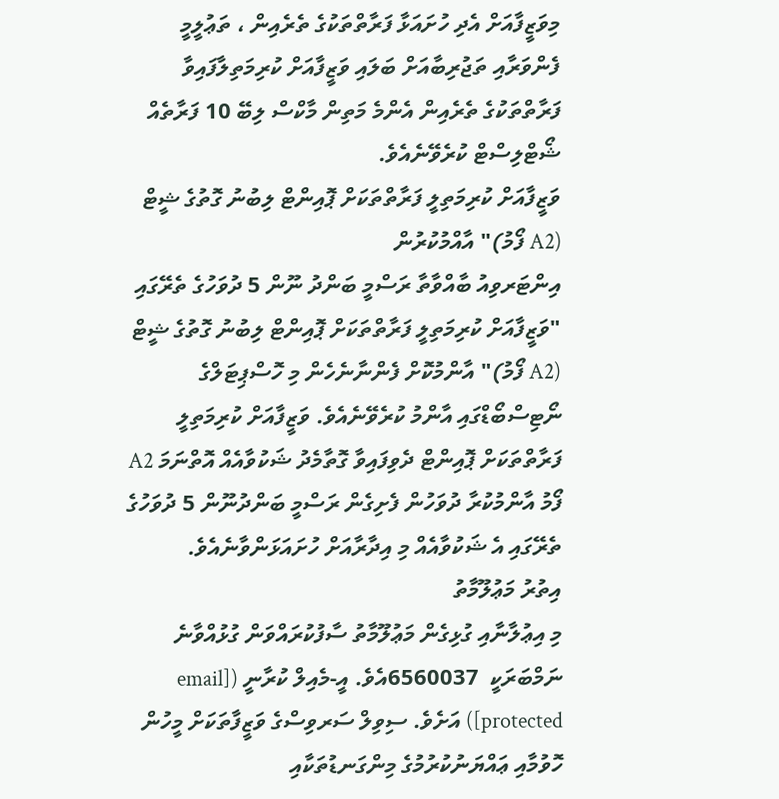މިވަޒީފާއަށް އެދި ހުށައަޅާ ފަރާތްތަކުގެ ތެރެއިން ، ތަޢުލީމީ ފެންވަރާއި ތަޖުރިބާއަށް ބަލައި ވަޒީފާއަށް ކުރިމަތިލާފައިވާ ފަރާތްތަކުގެ ތެރެއިން އެންމެ މަތިން މާކްސް ލިބޭ 10 ފަރާތެއް ޝޯޓްލިސްޓް ކުރެވޭނެއެވެ.
ވަޒީފާއަށް ކުރިމަތިލީ ފަރާތްތަކަށް ޕޮއިންޓް ލިބުނު ގޮތުގެ ޝީޓް (A2 ފޯމު)" އާއްމުކުރުން
އިންޓަރވިއު ބާއްވާތާ ރަސްމީ ބަންދު ނޫން 5 ދުވަހުގެ ތެރޭގައި "ވަޒީފާއަށް ކުރިމަތިލީ ފަރާތްތަކަށް ޕޮއިންޓް ލިބުނު ގޮތުގެ ޝީޓް (A2 ފޯމު)" އާންމުކޮށް ފެންނާނެހެން މި ހޮސްޕިޓަލްގެ ނޯޓިސްބޯޑްގައި އާންމު ކުރެވޭނެއެވެ. ވަޒީފާއަށް ކުރިމަތިލީ ފަރާތްތަކަށް ޕޮއިންޓް ދެވިފައިވާ ގޮތާމެދު ޝަކުވާއެއް އޮތްނަމަ A2 ފޯމު އާންމުކުރާ ދުވަހުން ފެށިގެން ރަސްމީ ބަންދުނޫން 5 ދުވަހުގެ ތެރޭގައި އެ ޝަކުވާއެއް މި އިދާރާއަށް ހުށައަޅަންވާނެއެވެ.
އިތުރު މަޢުލޫމާތު
މި އިޢުލާނާއި ގުޅިގެން މަޢުލޫމާތު ސާފުކުރައްވަން ގުޅުއްވާނެ ނަމްބަރަކީ  6560037އެވެ. އީ-މެއިލް ކުރާނީ ([email protected]) އަށެވެ. ސިވިލް ސަރވިސްގެ ވަޒީފާތަކަށް މީހުން ހޮވުމާއި ޢައްޔަނުކުރުމުގެ މިންގަނޑުތަކާއި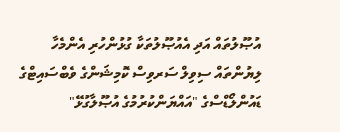އުޞޫލުތައް އަދި އެއުޞޫލުތަކާ ގުޅުންހުރި އެންމެހާ ލިޔުންތައް ސިވިލް ސަރވިސް ކޮމިޝަންގެ ވެބްސައިޓްގެ ޑައުންލޯޑްސްގެ "އައްޔަންކުރުމުގެ އުޞޫލާގުޅޭ"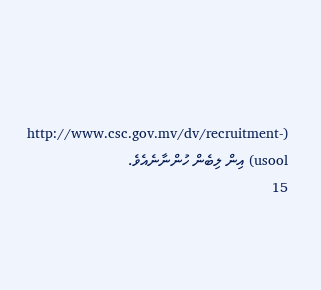(http://www.csc.gov.mv/dv/recruitment-usool) އިން ލިބެން ހުންނާނެއެވެ.
15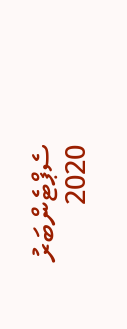ސެޕްޓެންބަރު 2020